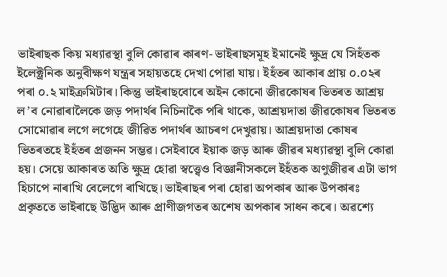ভাইৰাছক কিয় মধ্যাৱস্থা বুলি কোৱাৰ কাৰণ- ভাইৰাছসমূহ ইমানেই ক্ষুদ্ৰ যে সিহঁতক ইলেক্ট্ৰনিক অনুবীক্ষণ যন্ত্ৰৰ সহায়তহে দেখা পোৱা যায়। ইহঁতৰ আকাৰ প্ৰায় ০.০২ৰ পৰা ০.২ মাইক্ৰমিটাৰ। কিন্তু ভাইৰাছবোৰে অইন কোনো জীৱকোষৰ ভিতৰত আশ্ৰয় ল’ব নোৱাৰালৈকে জড় পদাৰ্থৰ নিচিনাকৈ পৰি থাকে, আশ্ৰয়দাতা জীৱকোষৰ ভিতৰত সোমোৱাৰ লগে লগেহে জীৱিত পদাৰ্থৰ আচৰণ দেখুৱায়। আশ্ৰয়দাতা কোষৰ ভিতৰতহে ইহঁতৰ প্ৰজনন সম্ভৱ। সেইবাবে ইয়াক জড় আৰু জীৱৰ মধ্যাৱস্থা বুলি কোৱা হয়। সেয়ে আকাৰত অতি ক্ষুদ্ৰ হোৱা স্বত্ত্বেও বিজ্ঞানীসকলে ইহঁতক অণুজীৱৰ এটা ভাগ হিচাপে নাৰাখি বেলেগে ৰাখিছে। ভাইৰাছৰ পৰা হোৱা অপকাৰ আৰু উপকাৰঃ প্ৰকৃততে ভাইৰাছে উদ্ভিদ আৰু প্ৰাণীজগতৰ অশেষ অপকাৰ সাধন কৰে। অৱশ্যে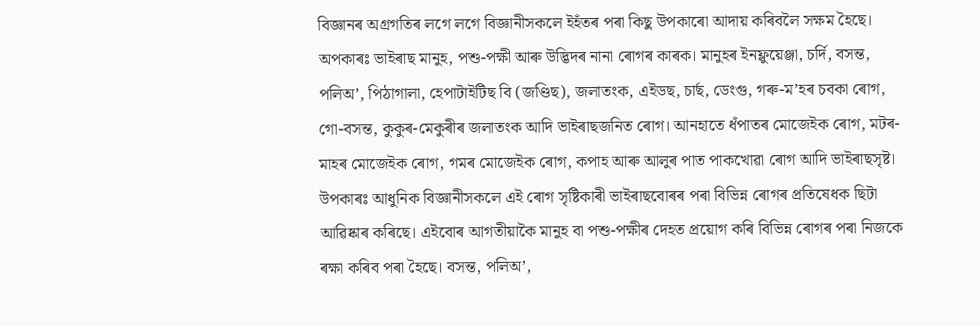বিজ্ঞানৰ অগ্ৰগতিৰ লগে লগে বিজ্ঞানীসকলে ইহঁতৰ পৰা কিছু উপকাৰো আদায় কৰিবলৈ সক্ষম হৈছে। অপকাৰঃ ভাইৰাছ মানুহ, পশু-পক্ষী আৰু উদ্ভিদৰ নানা ৰোগৰ কাৰক। মানুহৰ ইনফ্লুয়েঞ্জা, চৰ্দি, বসন্ত, পলিঅ’, পিঠাগালা, হেপাটাইটিছ বি (জণ্ডিছ), জলাতংক, এইডছ, চাৰ্ছ, ডেংগু, গৰু-ম’হৰ চবকা ৰোগ, গো-বসন্ত, কুকুৰ-মেকুৰীৰ জলাতংক আদি ভাইৰাছজনিত ৰোগ। আনহাতে ধঁপাতৰ মোজেইক ৰোগ, মটৰ-মাহৰ মোজেইক ৰোগ, গমৰ মোজেইক ৰোগ, কপাহ আৰু আলুৰ পাত পাকখোৱা ৰোগ আদি ভাইৰাছসৃষ্ট। উপকাৰঃ আধুনিক বিজ্ঞানীসকলে এই ৰোগ সৃষ্টিকাৰী ভাইৰাছবোৰৰ পৰা বিভিন্ন ৰোগৰ প্ৰতিষেধক ছিটা আৱিষ্কাৰ কৰিছে। এইবোৰ আগতীয়াকৈ মানুহ বা পশু-পক্ষীৰ দেহত প্ৰয়োগ কৰি বিভিন্ন ৰোগৰ পৰা নিজকে ৰক্ষা কৰিব পৰা হৈছে। বসন্ত, পলিঅ’,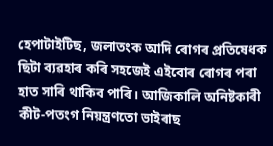হেপাটাইটিছ, জলাতংক আদি ৰোগৰ প্ৰতিষেধক ছিটা ব্যৱহাৰ কৰি সহজেই এইবোৰ ৰোগৰ পৰা হাত সাৰি থাকিব পাৰি। আজিকালি অনিষ্টকাৰী কীট-পতংগ নিয়ন্ত্ৰণতো ভাইৰাছ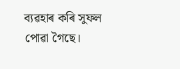ব্যৱহাৰ কৰি সুফল পোৱা গৈছে।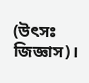(উৎসঃ জিজ্ঞাস)।